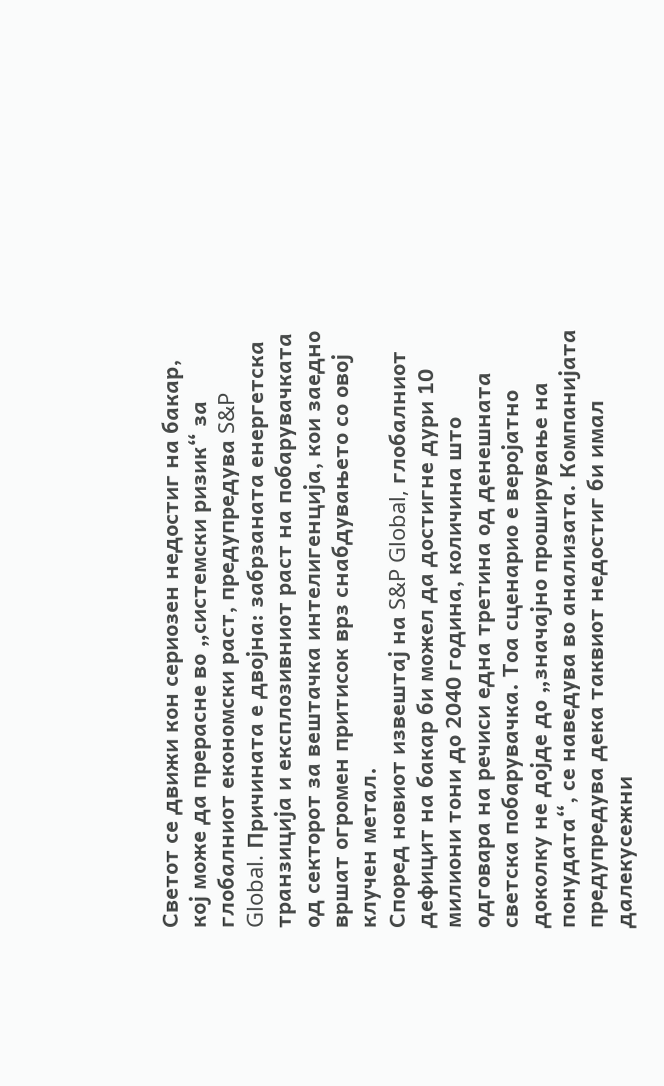Светот се движи кон сериозен недостиг на бакар, кој може да прерасне во „системски ризик“ за глобалниот економски раст, предупредува S&P Global. Причината е двојна: забрзаната енергетска транзиција и експлозивниот раст на побарувачката од секторот за вештачка интелигенција, кои заедно вршат огромен притисок врз снабдувањето со овој клучен метал.
Според новиот извештај на S&P Global, глобалниот дефицит на бакар би можел да достигне дури 10 милиони тони до 2040 година, количина што одговара на речиси една третина од денешната светска побарувачка. Тоа сценарио е веројатно доколку не дојде до „значајно проширување на понудата“, се наведува во анализата. Компанијата предупредува дека таквиот недостиг би имал далекусежни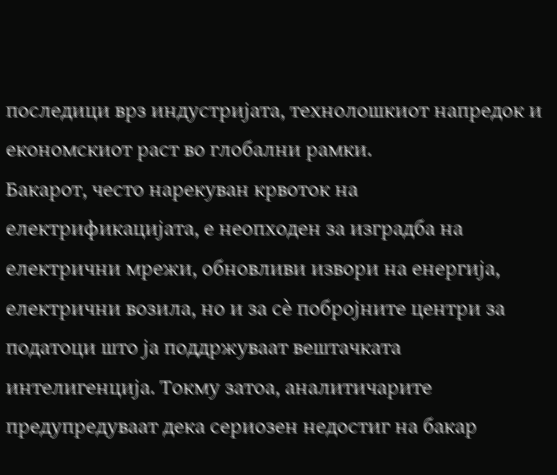последици врз индустријата, технолошкиот напредок и економскиот раст во глобални рамки.
Бакарот, често нарекуван крвоток на електрификацијата, е неопходен за изградба на електрични мрежи, обновливи извори на енергија, електрични возила, но и за сè побројните центри за податоци што ја поддржуваат вештачката интелигенција. Токму затоа, аналитичарите предупредуваат дека сериозен недостиг на бакар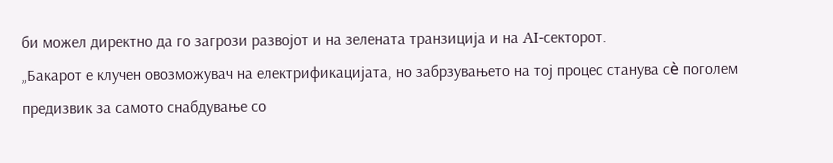би можел директно да го загрози развојот и на зелената транзиција и на AI-секторот.
„Бакарот е клучен овозможувач на електрификацијата, но забрзувањето на тој процес станува сè поголем предизвик за самото снабдување со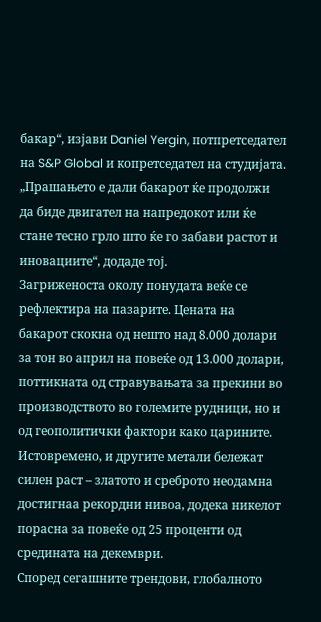бакар“, изјави Daniel Yergin, потпретседател на S&P Global и копретседател на студијата. „Прашањето е дали бакарот ќе продолжи да биде двигател на напредокот или ќе стане тесно грло што ќе го забави растот и иновациите“, додаде тој.
Загриженоста околу понудата веќе се рефлектира на пазарите. Цената на бакарот скокна од нешто над 8.000 долари за тон во април на повеќе од 13.000 долари, поттикната од стравувањата за прекини во производството во големите рудници, но и од геополитички фактори како царините. Истовремено, и другите метали бележат силен раст – златото и среброто неодамна достигнаа рекордни нивоа, додека никелот порасна за повеќе од 25 проценти од средината на декември.
Според сегашните трендови, глобалното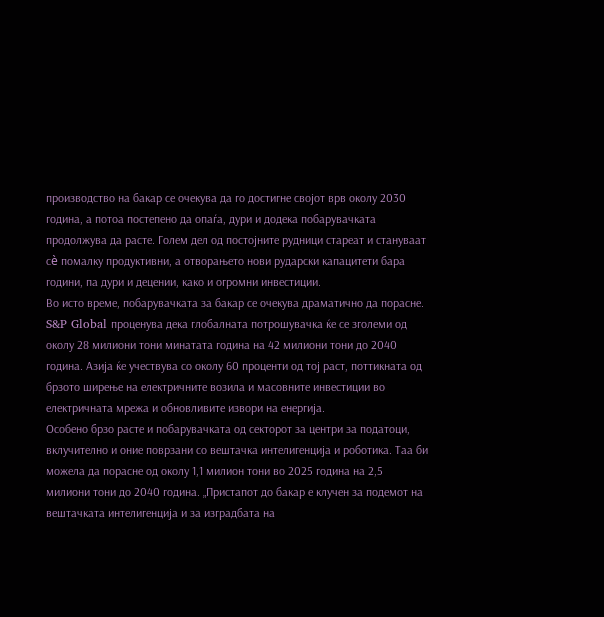производство на бакар се очекува да го достигне својот врв околу 2030 година, а потоа постепено да опаѓа, дури и додека побарувачката продолжува да расте. Голем дел од постојните рудници стареат и стануваат сè помалку продуктивни, а отворањето нови рударски капацитети бара години, па дури и децении, како и огромни инвестиции.
Во исто време, побарувачката за бакар се очекува драматично да порасне. S&P Global проценува дека глобалната потрошувачка ќе се зголеми од околу 28 милиони тони минатата година на 42 милиони тони до 2040 година. Азија ќе учествува со околу 60 проценти од тој раст, поттикната од брзото ширење на електричните возила и масовните инвестиции во електричната мрежа и обновливите извори на енергија.
Особено брзо расте и побарувачката од секторот за центри за податоци, вклучително и оние поврзани со вештачка интелигенција и роботика. Таа би можела да порасне од околу 1,1 милион тони во 2025 година на 2,5 милиони тони до 2040 година. „Пристапот до бакар е клучен за подемот на вештачката интелигенција и за изградбата на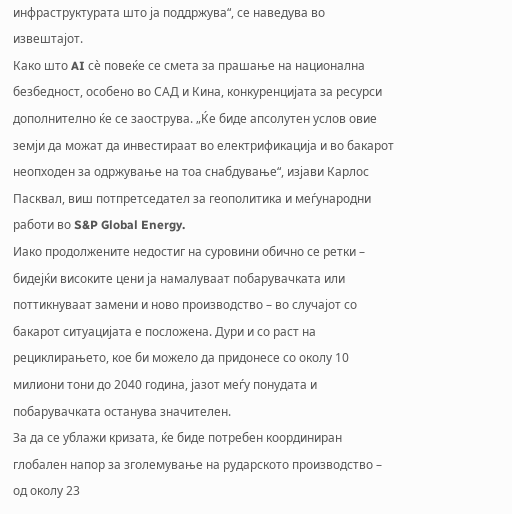инфраструктурата што ја поддржува“, се наведува во извештајот.
Како што AI сè повеќе се смета за прашање на национална безбедност, особено во САД и Кина, конкуренцијата за ресурси дополнително ќе се заострува. „Ќе биде апсолутен услов овие земји да можат да инвестираат во електрификација и во бакарот неопходен за одржување на тоа снабдување“, изјави Карлос Пасквал, виш потпретседател за геополитика и меѓународни работи во S&P Global Energy.
Иако продолжените недостиг на суровини обично се ретки – бидејќи високите цени ја намалуваат побарувачката или поттикнуваат замени и ново производство – во случајот со бакарот ситуацијата е посложена. Дури и со раст на рециклирањето, кое би можело да придонесе со околу 10 милиони тони до 2040 година, јазот меѓу понудата и побарувачката останува значителен.
За да се ублажи кризата, ќе биде потребен координиран глобален напор за зголемување на рударското производство – од околу 23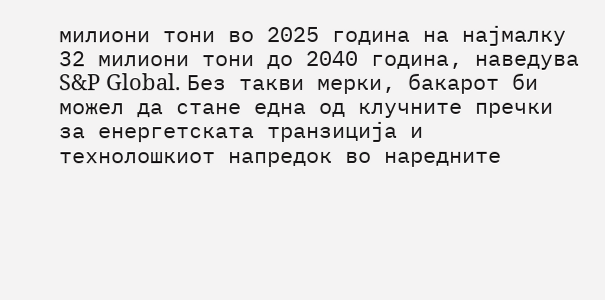милиони тони во 2025 година на најмалку 32 милиони тони до 2040 година, наведува S&P Global. Без такви мерки, бакарот би можел да стане една од клучните пречки за енергетската транзиција и технолошкиот напредок во наредните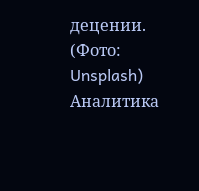децении.
(Фото: Unsplash)
Аналитика